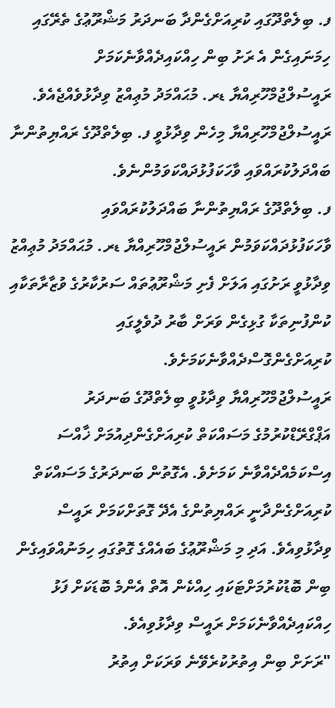ފ. ބިލެތްދޫގައި ކުރިއަށްގެންދާ ބަނދަރު މަޝްރޫޢުގެ ތެރޭގައި ހިމަނައިގެން އެ ރަށު ބިން ހިއްކައިދެއްވާނެކަމަށް ރައީސުލްޖުމްހޫރިއްޔާ ޑރ. މުޙައްމަދު މުޢިއްޒު ވިދާޅުވެއްޖެއެވެ.
ރައީސުލްޖުމްހޫރިއްޔާ މިހެން ވިދާޅުވީ ފ. ބިލެތްދޫގެ ރައްޔިތުންނާ ބައްދަލުކުރައްވައި ވާހަކަފުޅުދައްކަވަމުންނެވެ.
ފ. ބިލެތްދޫގެ ރައްޔިތުންނާ ބައްދަލުކުރައްވައި ވާހަކަފުޅުދައްކަވަމުން ރައީސުލްޖުމްހޫރިއްޔާ ޑރ. މުޙައްމަދު މުޢިއްޒު ވިދާޅުވީ ރަށުގައި އަލަށް ފެށި މަޝްރޫޢުތައް ސަރުކާރުގެ ވުޒާރާތަކާއި ކުންފުނިތަކާ ގުޅިގެން ވަރަށް ބާރު ދުވެލީގައި ކުރިއަށްގެންގޮސްދެއްވާނެކަމަށެވެ.
ރައީސުލްޖުމްހޫރިއްޔާ ވިދާޅުވީ ބިލެތްދޫގެ ބަނދަރު އަޕްގްރޭޑްކުރުމުގެ މަސައްކަތް ކުރިއަށްގެންދިއުމަށް ޚާއްސަ އިސްކަމެއްދެއްވާނެ ކަމަށެވެ. އެގޮތުން ބަނދަރުގެ މަސައްކަތް ކުރިއަށްގެންދާނީ ރައްޔިތުންގެ އެދޭ ގޮތަށްކަމަށް ރައީސް ވިދާޅުވިއެވެ. އަދި މި މަޝްރޫޢުގެ ބައެއްގެ ގޮތުގައި ހިމަނުއްވައިގެން ބިން ބޮޑުކުރުމަށްޓަކައި ހިއްކެން އޮތް އެންމެ ބޮޑަކަށް ފަޅު ހިއްކައިދެއްވާނެކަމަށް ރައީސް ވިދާޅުވިއެވެ.
"ރަށަށް ބިން އިތުރުކުރެވޭނެ ވަރަކަށް އިތުރު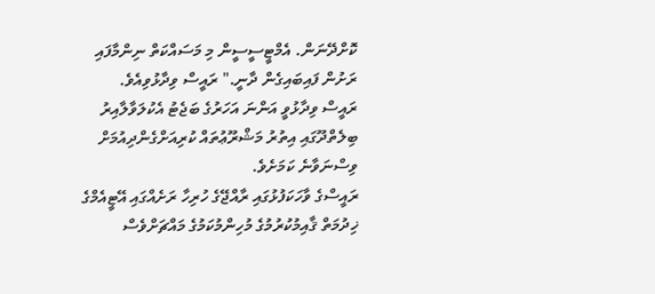ކޮށްދޭނަން. އެމްޓީސީސީން މި މަސައްކަތް ނިންމާފައި ރަށުން ފައިބައިގެން ދާނީ." ރައީސް ވިދާޅުވިއެވެ.
ރައީސް ވިދާޅުވީ އަންނަ އަހަރުގެ ބަޖެޓު އެކުލަވާލާއިރު ބިލެތްދޫގައި އިތުރު މަޝްރޫޢުތައް ކުރިއަށްގެންދިއުމަށް ވިސްނަވާނެ ކަމަށެވެ.
ރައީސްގެ ވާހަކަފުޅުގައި ރާއްޖޭގެ ހުރިހާ ރަށެއްގައި އޭޓީއެމްގެ ޚިދުމަތް ޤާއިމުކުރުމުގެ މުހިންމުކަމުގެ މައްޗަށްވެސް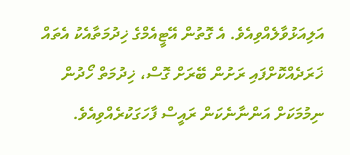އަލިއަޅުވާލެއްވިއެވެ. އެ ގޮތުން އޭޓީއެމްގެ ޚިދުމަތާއެކު އެތައް ޚަރަދެއްކޮށްފައި ރަށުން ބޭރަށް ގޮސް، ޚިދުމަތް ހޯދުން ނިމުމަކަށް އަންނާނެކަން ރައީސް ފާހަގަކުރެއްވިއެވެ.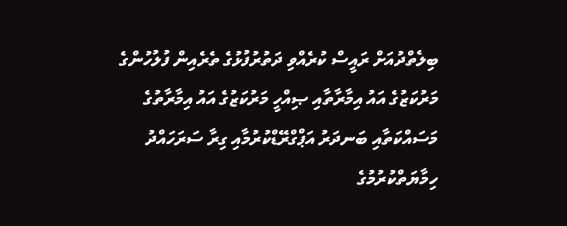ބިލެތްދުއަށް ރައީސް ކުރެއްވި ދަތުރުފުޅުގެ ތެރެއިން ފުލުހުންގެ މަރުކަޒުގެ އައު އިމާރާތާއި ޞިއްހީ މަރުކަޒުގެ އައު އިމާރާތުގެ މަސައްކަތާއި ބަނދަރު އަޕްގްރޭޑްކުރުމާއި ގިރާ ސަރަހައްދު ހިމާޔަތްކުރުމުގެ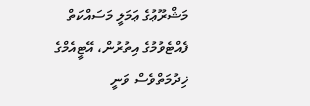މަޝްރޫޢުގެ ޢަމަލީ މަސައްކަތް ފެއްޓެވުމުގެ އިތުރުން، އޭޓީއެމްގެ ޚިދުމަތްވެސް ވަނީ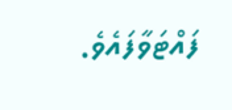ފައްޓަވާފައެވެ.